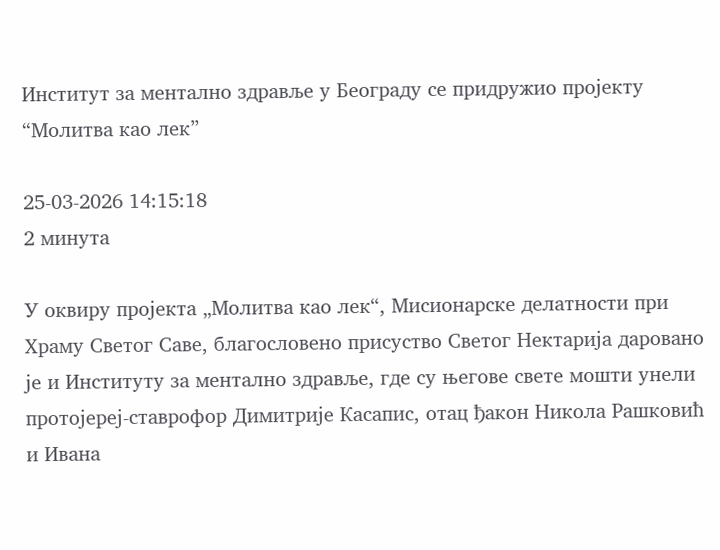Институт за ментално здравље у Београду се придружио пројекту “Молитва као лек”

25-03-2026 14:15:18
2 минута

У оквиру пројекта „Молитва као лек“, Мисионарске делатности при Храму Светог Саве, благословено присуство Светог Нектарија даровано је и Институту за ментално здравље, где су његове свете мошти унели протојереј-ставрофор Димитрије Касапис, отац ђакон Никола Рашковић и Ивана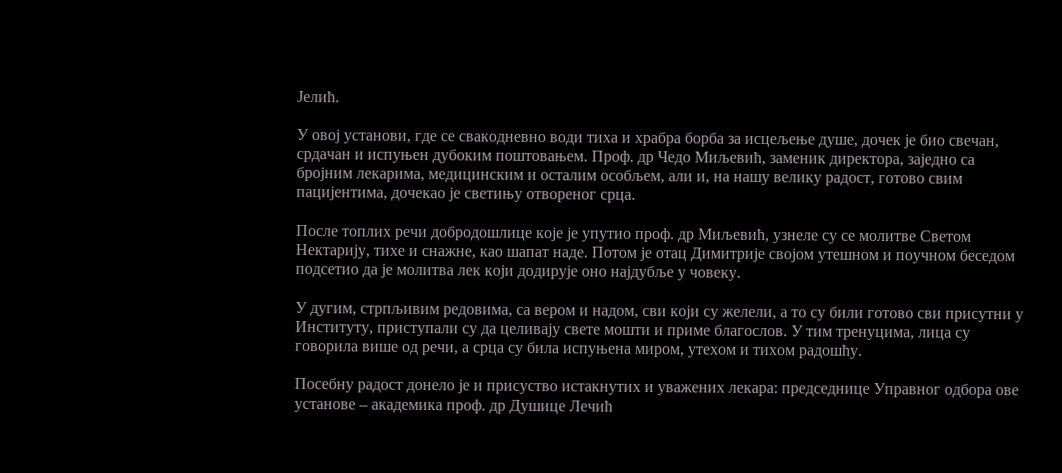Јелић.

У овој установи, где се свакодневно води тиха и храбра борба за исцељење душе, дочек је био свечан, срдачан и испуњен дубоким поштовањем. Проф. др Чедо Миљевић, заменик директора, заједно са бројним лекарима, медицинским и осталим особљем, али и, на нашу велику радост, готово свим пацијентима, дочекао је светињу отвореног срца.

После топлих речи добродошлице које је упутио проф. др Миљевић, узнеле су се молитве Светом Нектарију, тихе и снажне, као шапат наде. Потом је отац Димитрије својом утешном и поучном беседом подсетио да је молитва лек који додирује оно најдубље у човеку.

У дугим, стрпљивим редовима, са вером и надом, сви који су желели, а то су били готово сви присутни у Институту, приступали су да целивају свете мошти и приме благослов. У тим тренуцима, лица су говорила више од речи, а срца су била испуњена миром, утехом и тихом радошћу.

Посебну радост донело је и присуство истакнутих и уважених лекара: председнице Управног одбора ове установе – академика проф. др Душице Лечић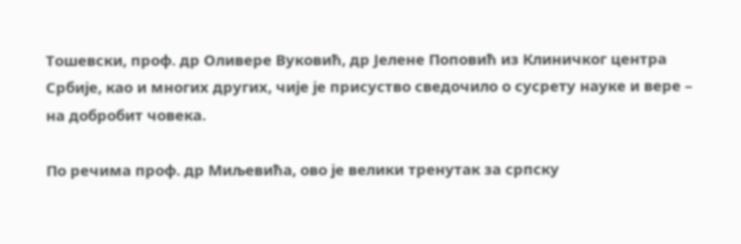Тошевски, проф. др Оливере Вуковић, др Јелене Поповић из Клиничког центра Србије, као и многих других, чије је присуство сведочило о сусрету науке и вере – на добробит човека.

По речима проф. др Миљевића, ово је велики тренутак за српску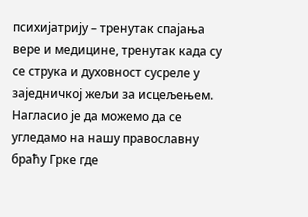психијатрију – тренутак спајања вере и медицине, тренутак када су се струка и духовност сусреле у заједничкој жељи за исцељењем. Нагласио је да можемо да се угледамо на нашу православну браћу Грке где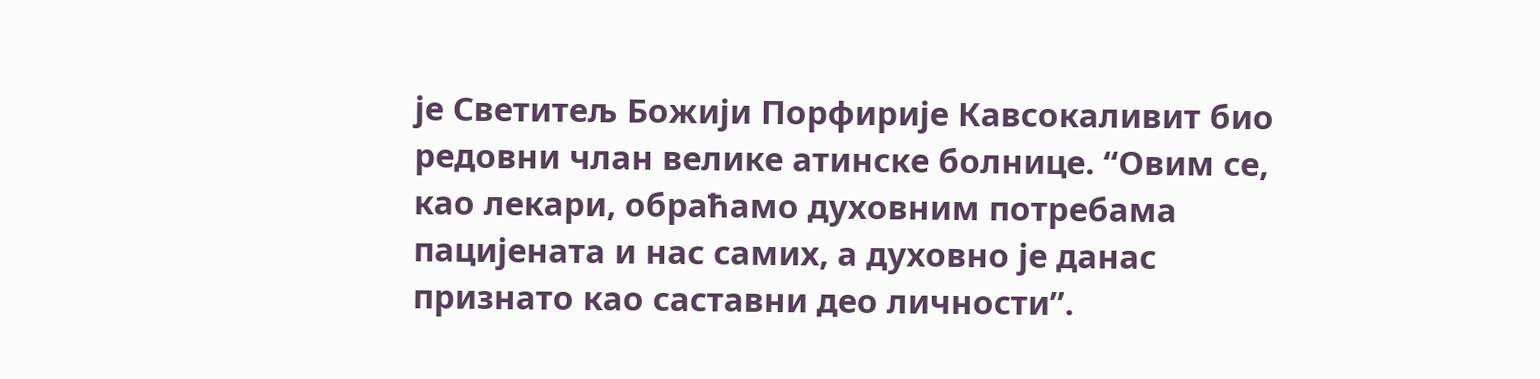је Светитељ Божији Порфирије Кавсокаливит био редовни члан велике атинске болнице. “Овим се, као лекари, обраћамо духовним потребама пацијената и нас самих, а духовно је данас признато као саставни део личности”.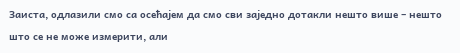Заиста, одлазили смо са осећајем да смо сви заједно дотакли нешто више – нешто што се не може измерити, али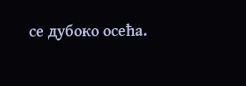се дубоко осећа.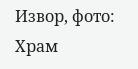Извор, фото: Храм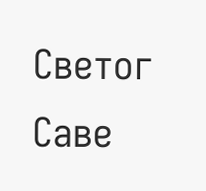Светог Саве